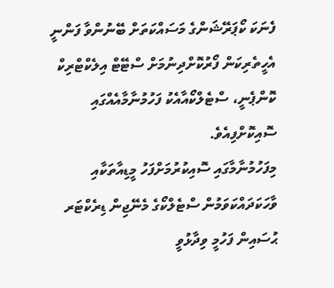ފެނަކަ ކޯޕަރޭޝަންގެ މަސައްކަތަށް ބޭނުންވާ ފަންނީ އެހީތެރިކަން ފޯރުކޮށްދިނުމަށް ސްޓޭޓް އިލެކްޓްރިކް ކޮންޕެނީ، ސްޓެލްކޯއާއެކު ފަހުމުނާމާއެއްގައި ސޮއިކޮށްފިއެވެ.
މިފަހުމުނާމާގައި ސޮއިކުރުމަށްފަހު މީޑިއާތަކާއި ވާހަކަދައްކަވަމުން ސްޓެލްކޯގެ މެނޭޖިން ޑިރެކްޓަރ ޙުސައިން ފަހުމީ ވިދާޅުވީ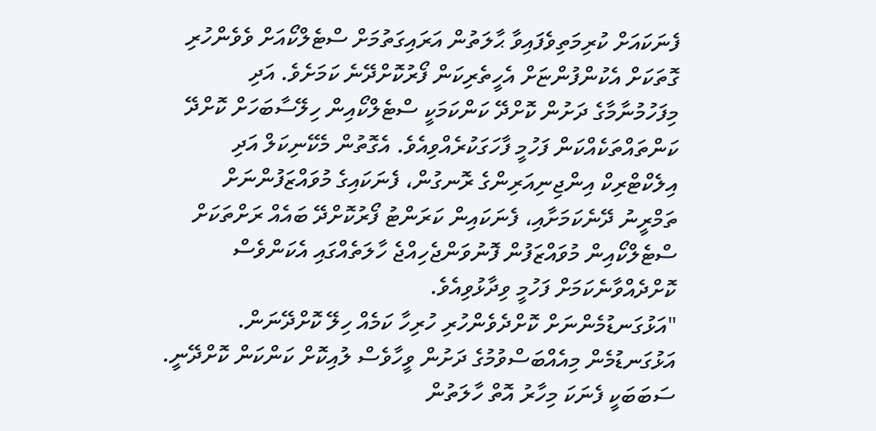ފެނަކައަށް ކުރިމަތިވެފައިވާ ޙާލަތުން އަރައިގަތުމަށް ސްޓެލްކޯއަށް ވެވެންހުރި ގޮތަކަށް އެކުންފުންޏަށް އެހީތެރިކަން ފޯރުކޮށްދޭނެ ކަމަށެވެ. އަދި މިފަހުމުނާމާގެ ދަށުން ކޮށްދޭ ކަންކަމަކީ ސްޓެލްކޯއިން ހިލޭސާބަހަށް ކޮށްދޭ ކަންތައްތަކެއްކަން ފަހުމީ ފާހަގަކުރެއްވިއެވެ. އެގޮތުން މެކޭނިކަލް އަދި އިލެކްޓްރިކް އިންޖިނިއަރިންގެ ރޮނގުން، ފެނަކައިގެ މުވައްޒަފުންނަށް ތަމްރީނު ދޭނެކަމަށާއި، ފެނަކައިން ކަރަންޓު ފޯރުކޮށްދޭ ބައެއް ރަށްތަކަށް ސްޓެލްކޯއިން މުވައްޒަފުން ފޮނުވަންޖެހިއްޖެ ހާލަތެއްގައި އެކަންވެސް ކޮށްދެއްވާނެކަމަށް ފަހުމީ ވިދާޅުވިއެވެ.
"އަޅުގަނޑުމެންނަށް ކޮށްދެވެންހުރި ހުރިހާ ކަމެއް ހިލޭ ކޮށްދޭނަން. އަޅުގަނޑުމެން މިއެއްބަސްވުމުގެ ދަށުން ވީހާވެސް ލުއިކޮށް ކަންކަން ކޮށްދޭނީ. ސަބަބަކީ ފެނަކަ މިހާރު އޮތް ހާލަތުން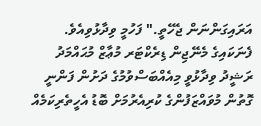އަރައިގަންނަން ޖެހޭތީ." ފަހުމީ ވިދާޅުވިއެވެ.
ފެނަކައިގެ މެނޭޖިން ޑިރެކްޓަރ މުޢާޒް މުޙައްމަދު ރަޝީދު ވިދާޅުވީ މިއެއްބަސްވުމުގެ ދަށުން ފަންނީ ގޮތުން މުވައްޒަފުންގެ ކުރިއެރުމަށް ބޮޑު އެހީތެރިކަމެއް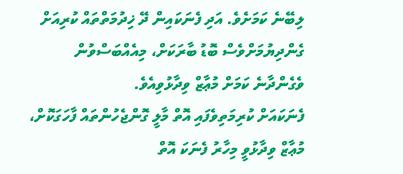ލިބޭނެ ކަމަށެވެ. އަދި ފެނަކައިން ދޭ ޚިދުމަތްތައް ކުރިއަށް ގެންދިޔުމަށްވެސް ބޮޑު ބާރަކަށް، މިއެއްބަސްވުން ވެގެންދާނެ ކަމަށް މުޢާޒް ވިދާޅުވިއެވެ.
ފެނަކައަށް ކުރިމަތިވެފައި އޮތް މާލީ ގޮންޖެހުންތައް ފާހަގަކޮށް، މުޢާޒް ވިދާޅުވީ މިހާރު ފެނަކަ އޮތް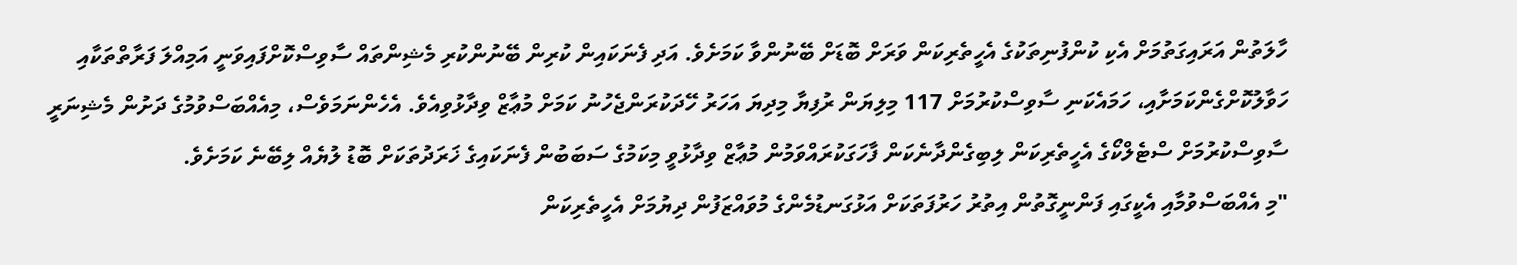ހާލަތުން އަރައިގަތުމަށް އެކި ކުންފުނިތަކުގެ އެހީތެރިކަން ވަރަށް ބޮޑަށް ބޭނުންވާ ކަމަށެވެ. އަދި ފެނަކައިން ކުރިން ބޭނުންކުރި މެޝިންތައް ސާވިސްކޮށްފައިވަނީ އަމިއްލަ ފަރާތްތަކާއި ހަވާލުކޮށްގެންކަމަށާއި، ހަމައެކަނި ސާވިސްކުރުމަށް 117 މިލިޔަން ރުފިޔާ މިދިޔަ އަހަރު ހޭދަކުރަންޖެހުނު ކަމަށް މުޢާޒް ވިދާޅުވިއެވެ. އެހެންނަމަވެސް، މިއެއްބަސްވުމުގެ ދަށުން މެޝިނަރީ ސާވިސްކުރުމަށް ސްޓެލްކޯގެ އެހީތެރިކަން ލިބިގެންދާނެކަން ފާހަގަކުރައްވަމުން މުޢާޒް ވިދާޅުވީ މިކަމުގެ ސަބަބުން ފެނަކައިގެ ޚަރަދުތަކަށް ބޮޑު ލުޔެއް ލިބޭނެ ކަމަށެވެ.
"މި އެއްބަސްވުމާއި އެކީގައި ފަންނީގޮތުން އިތުރު ހަރުފަތަކަށް އަޅުގަނޑުމެންގެ މުވައްޒަފުން ދިޔުމަށް އެހީތެރިކަން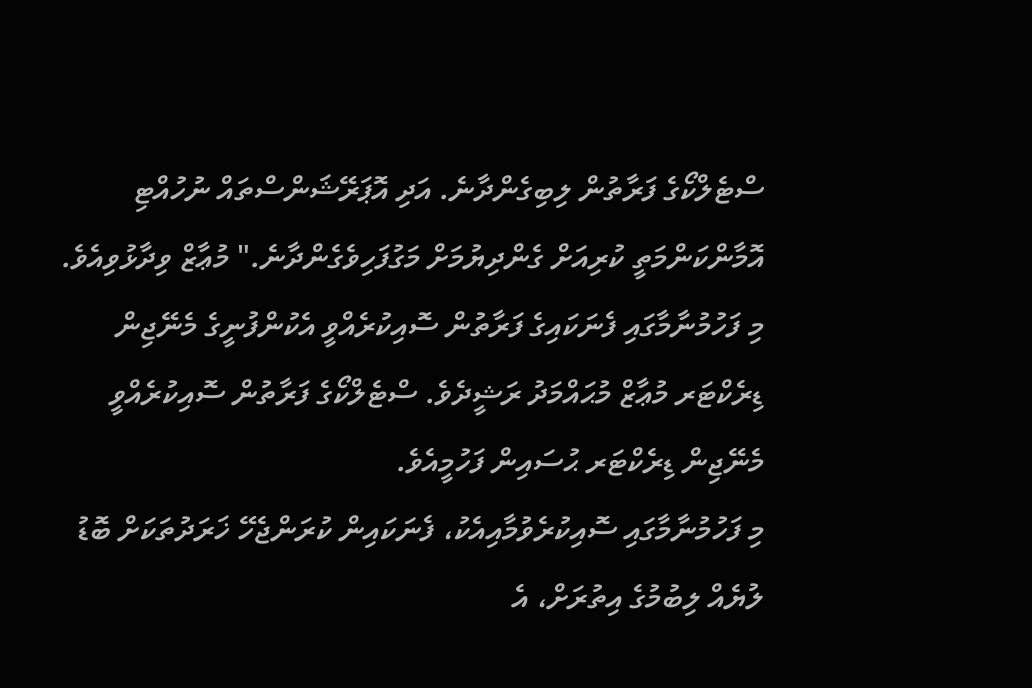ސްޓެލްކޯގެ ފަރާތުން ލިބިގެންދާނެ. އަދި އޮޕަރޭޝަންސްތައް ނުހުއްޓި އޮމާންކަންމަތީ ކުރިއަށް ގެންދިޔުމަށް މަގުފަހިވެގެންދާނެ." މުޢާޒް ވިދާޅުވިއެވެ.
މި ފަހުމުނާމާގައި ފެނަކައިގެ ފަރާތުން ސޮއިކުރެއްވީ އެކުންފުނީގެ މެނޭޖިން ޑިރެކްޓަރ މުޢާޒް މުޙައްމަދު ރަޝީދެވެ. ސްޓެލްކޯގެ ފަރާތުން ސޮއިކުރެއްވީ މެނޭޖިން ޑިރެކްޓަރ ޙުސައިން ފަހުމީއެވެ.
މި ފަހުމުނާމާގައި ސޮއިކުރެވުމާއިއެކު، ފެނަކައިން ކުރަންޖެހޭ ޚަރަދުތަކަށް ބޮޑު ލުޔެއް ލިބުމުގެ އިތުރަށް، އެ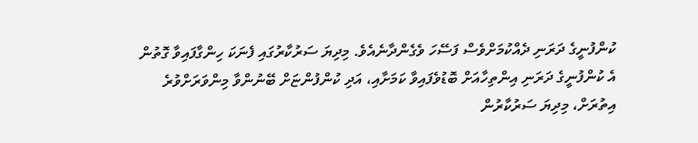ކުންފުނީގެ ދަރަނި ދެއްކުމަށްވެސް ފަސޭހަ ވެގެންދާނެއެވެ. މިދިޔަ ސަރުކާރުގައި ފެނަކަ ހިންގާފައިވާ ގޮތުން އެ ކުންފުނީގެ ދަރަނި އިންތިހާއަށް ބޮޑުވެފައިވާ ކަމަށާއި، އަދި ކުންފުންޏަށް ބޭނުންވާ މިންވަރަށްވުރެ އިތުރަށް، މިދިޔަ ސަރުކާރުން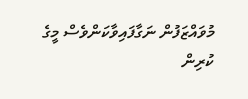މުވައްޒަފުން ނަގާފައިވާކަންވެސް މީގެ ކުރިން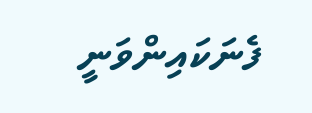ފެނަކައިންވަނީ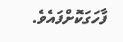ފާހަގަކޮށްފައެވެ.